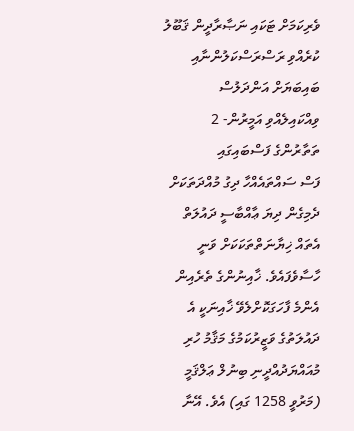ވެރިކަމަށް ޓަކައި ނަޞާރާދީން ޤަބޫލު ކުރެއްވި ރަސްރަސްކަލުންނާއި ބައިބަޔަށް އަންދަލުސް ވިއްކައިލެއްވި އަމީރުން- 2
ތަތާރުންގެ ފަސްބައިގައި
ފަސް ސައްތައެއްހާ ދިގު މުއްދަތަކަށް ދެމިގެން ދިޔަ ޢާއްބާސީ ދައުލަތް އެތައް ޚިޔާނަތްތަކަކަށް ވަނީ ހާސާވެފައެވެ. ޚާއިނުންގެ ތެރެއިން އެންމެ ފާހަގަކޮށްލެވޭ ޚާއިނަކީ އެ ދައުލަތުގެ ވަޒީރުކަމުގެ މަޤާމު ހުރި މުއައްޔަދުއްދީނި ބިނުލް ޢަލްޤަމީ (މަރުވީ 1258 ގައި) އެވެ. އޭނާ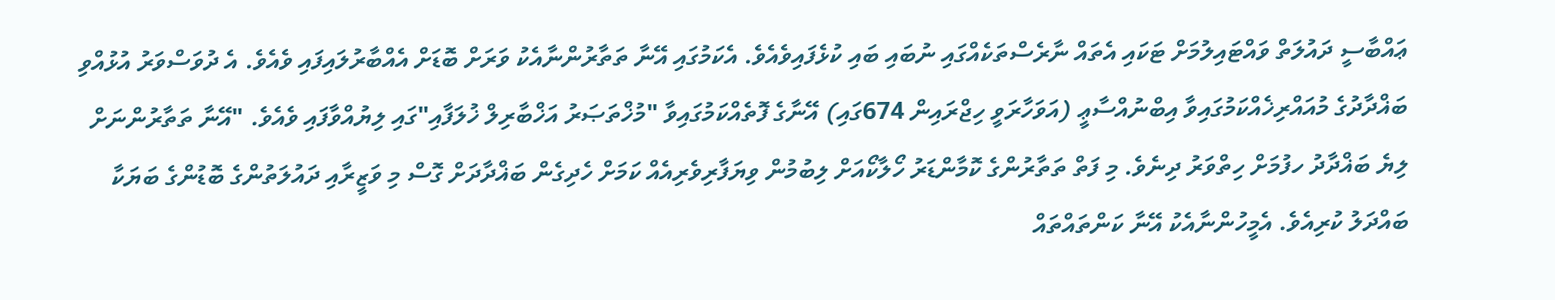ޢައްބާސީ ދައުލަތް ވައްޓައިލުމަށް ޓަކައި އެތައް ނާރެސްތަކެއްގައި ނުބައި ބައި ކުޅެފައިވެއެވެ. އެކަމުގައި އޭނާ ތަތާރުންނާއެކު ވަރަށް ބޮޑަށް އެއްބާރުލައިފައި ވެއެވެ. އެ ދުވަސްވަރު އުޅުއްވި ބަޣްދާދުގެ މުއައްރިޚެއްކަމުގައިވާ އިބްނުއްސާޢީ (އަވަހާރަވީ ހިޖްރައިން 674ގައި) އޭނާގެ ފޮތެއްކަމުގައިވާ "މުޚްތަޞަރު އަޚްބާރިލް ޚުލަފާއި"ގައި ލިޔުއްވާފައި ވެއެވެ. "އޭނާ ތަތާރުންނަށް ލިޔެ ބަޣްދާދު ހފުމަށް ހިތްވަރު ދިނެވެ. މި ފަތް ތަތާރުންގެ ކޮމާންޑަރު ހޯލާކޯއަށް ލިބުމުން ވިޔަފާރިވެރިއެއް ކަމަށް ހެދިގެން ބަޣްދާދަށް ގޮސް މި ވަޒީރާއި ދައުލަތުންގެ ބޮޑުންގެ ބަޔަކާ ބައްދަލު ކުރިއެވެ. އެމީހުންނާއެކު އޭނާ ކަންތައްތައް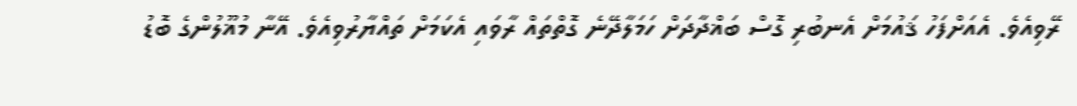ރޭވިއެވެ. އެއަށްފަހު ޤައުމަށް އެނބުރި ގޮސް ބަޣްދާދަށް ހަމަލާދޭނެ ގޮތްތައް ރާވައި އެކަމަށް ތައްޔާރުވިއެވެ. އޭނާ މުޣޫލުންގެ ބޮޑު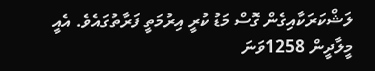ލަޝްކަރަކާއިގެން ގޮސް މަޑު ކުރީ އިރުމަތީ ފަރާތުގައެވެ. އެއީ މީލާދީން 1258ވަނަ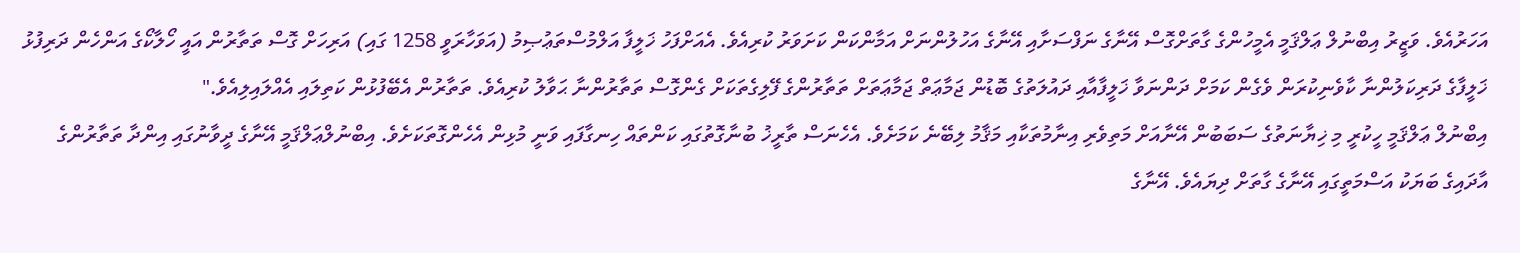އަހަރުއެވެ. ވަޒީރު އިބްނުލް ޢަލްޤަމީ އެމީހުންގެ ގާތަށްގޮސް އޭނާގެ ނަފްސަށާއި އޭނާގެ އަހުލުންނަށް އަމާންކަން ކަށަވަރު ކުރިއެވެ. އެއަށްފަހު ޚަލީފާ އަލްމުސްތަޢުޞިމު (އަވަހާރަވީ 1258 ގައި) އަރިހަށް ގޮސް ތަތާރުން އައީ ހޯލާކޯގެ އަންހެން ދަރިފުޅު ޚަލީފާގެ ދަރިކަލުންނާ ކާވެނިކުރަން ވެގެން ކަމަށް ދަންނަވާ ޚަލީފާއާއި ދައުލަތުގެ ބޮޑުން ޖަމާޢަތް ޖަމާޢަތަށް ތަތާރުންގެ ފޭލިގެތަކަށް ގެންގޮސް ތަތާރުންނާ ޙަވާލު ކުރިއެވެ. ތަތާރުން އެބޭފުޅުން ކަތިލައި އެއްލައިލިއެވެ."
އިބްނުލް ޢަލްޤަމީ ހީކުރީ މި ޚިޔާނަތުގެ ސަބަބުން އޭނާއަށް މަތިވެރި އިނާމުތަކާއި މަޤާމު ލިބޭނެ ކަމަށެވެ. އެހެނަސް ތާރީޚު ބުނާގޮތުގައި ކަންތައް ހިނގާފައި ވަނީ މުޅިން އެހެންގޮތަކަށެވެ. އިބްނުލްޢަލްޤަމީ އޭނާގެ ދީވާނުގައި އިންދާ ތަތާރުންގެ އާދައިގެ ބަޔަކު އަސްމަތީގައި އޭނާގެ ގާތަށް ދިޔައެވެ. އޭނާގެ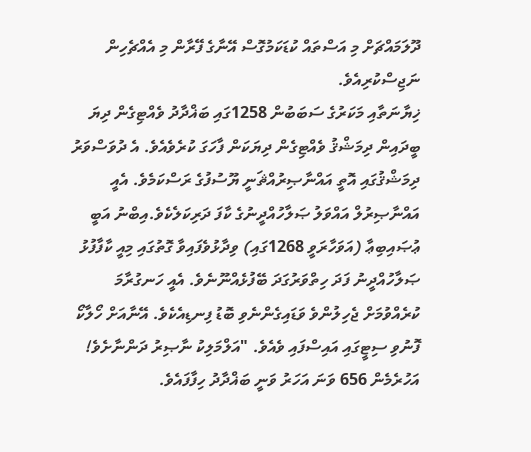ދޫލަމައްޗަށް މި އަސްތައް ކުޑަކަމުގޮސް އޭނާގެ ފޭރާން މި އެއްޗެހިން ނަޖިސްކުރިއެވެ.
ޚިޔާނަތާއި މަކަރުގެ ސަބަބުން 1258ގައި ބަޣްދާދު ވެއްޓިގެން ދިޔަ ބީދައިން ދިމަޝްޤު ވެއްޓިގެން ދިޔަކަން ފާހަގަ ކުރެވެއެވެ. އެ ދުވަސްވަރު ދިމަޝްޤުގައި އޮތީ އައްނާޞިރުއްޘަނީ ޔޫސުފުގެ ރަސްކަމެވެ. އެއީ އައްނާޞިރުލް އައްވަލު ޞަލާހުއްދީނުގެ ކާފަ ދަރިކަލެކެވެ.އިބްނު އަބީ ޢުޞައިބިޢާ (އަވަހާރަވީ 1268ގައި) ވިދާޅުވެފައިވާ ގޮތުގައި މިއީ ކާފާފުޅު ޞަލާހުއްދީނު ފަދަ ހިތްވަރުގަދަ ބޭފުޅެއްނޫނެވެ. އެއީ ހަނގުރާމަ ކުރެއްވުމަށް ޖެހިލުންވެ ވަޑައިގެންނެވި ބޮޑު ފިނޑިއެކެވެ. އޭނާއަށް ހޯލާކޯ ފޮނުވި ސިޓީގައި އައިސްފައި ވެއެވެ. "އަލްމަލިކު ނާޞިރު ދަންނާށެވެ! އަހުރެމެން 656 ވަނަ އަހަރު ވަނީ ބަޣްދާދު ހިފާފައެވެ.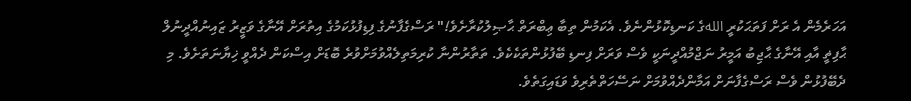އަހަރެމެން އެ ރަށް ފަތަޙަކުރީ اللهގެ ކަނޑިކޮޅުންނެވެ. އެކަމުން ތިބާ ޢިބްރަތް ޙާޞިލުކުރާށެވެ!" ރަސްގެފާނުގެ ފިޑިފުޅުކަމުގެ އިތުރަށް އޭނާގެ ވަޒީރު ޒައިނުއްދީނުލް ޙާފިޡީ އާއި އޭނާގެ ޙާޖިބު އަމީރު ނަޖްމުއްދީނަކީ ވެސް ވަރަށް ފިނޑި ބޭފުޅުންތަކެކެވެ. ތަތާރުންނާ ކުރިމަތިލެއްވުމަށްވުރެ ބޮޑަށް އިސްކަން ދެއްވީ ޚިޔާނަތަށެވެ. މި ދެބޭފުޅުން ވެސް ރަސްގެފާނަށް އަމާންދެއްވުމަށް ނަސޭހަތްތެރިވެ ވަޑައިގަތެވެ.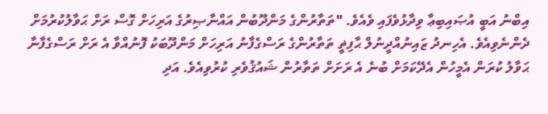އިބްނު އަބީ އުޞައިބިޢާ ވިދާޅުވެފައި ވެއެވެ. "ތަތާރުންގެ މަންދޫބުން އައްނާޞިރުގެ އަރިހަށް ގޮސް ރަށް ޙަވާލުކުރުމަށް ދެންނެވިއެވެ. އެހިނދު ޒައިނުއްދީނުލް ޙާފިޡީ ތަތާރުންގެ ރަސްގެފާނު އަރިހަށް މަންދޫބަކު ފޮނުއްވާ އެ ރަށް ރަސްގެފާނާ ޙަވާލު ކުރަން އެމީހުން އެދޭކަމަށް ބުނެ އެ ރަށަށް ތަތާރުން ޝައުޤުވެރި ކުރުވިއެވެ. އަދި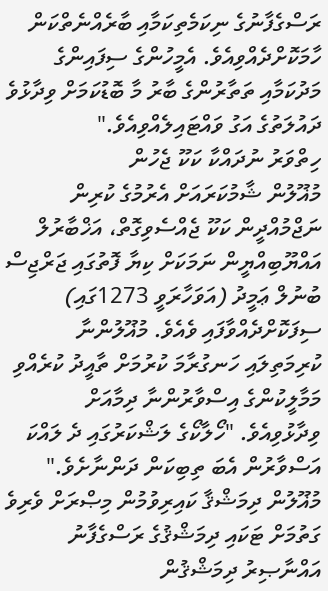ރަސްގެފާނުގެ ނިކަމެތިކަމާއި ބާރެއްނެތްކަން ހާމަކޮށްދެއްވިއެވެ. އެމީހުންގެ ސިފައިންގެ މަދުކަމާއި ތަތާރުންގެ ބާރު މާ ބޮޑުކަމަށް ވިދާޅުވެ ދައުލަތުގެ އަގު ވައްޓައިލެއްވިއެވެ."
ހިތްވަރު ނުދައްކާ ކަކޫ ޖެހުން
މުޣޫލުން ޝާމުކަރައަށް އެރުމުގެ ކުރިން ނަޖްމުއްދީން ކަކޫ ޖެއްސެވިގޮތް، އަޚްބާރުލް އައްޔޫބިއްޔީން ނަމަކަށް ކިޔާ ފޮތުގައި ޖަރްޖިސް ބުނުލް ޢަމީދު (އަވަހާރަވީ 1273ގައި) ސިފަކޮށްދެއްވާފައި ވެއެވެ. މުޣޫލުންނާ ކުރިމަތިލައި ހަނގުރާމަ ކުރުމަށް ތާއީދު ކުރެއްވި މަމާލީކުންގެ އިސްވާރުންނާ ދިމާއަށް ވިދާޅުވިއެވެ. "ހޯލާކޯގެ ލަޝްކަރުގައި ދެ ލައްކަ އަސްވާރުން އެބަ ތިބިކަން ދަންނާށެވެ."
މުޣޫލުން ދިމަޝްޤާ ކައިރިވުމުން މިޞްރަށް ވެރިވެ ގަތުމަށް ޓަކައި ދިމަޝްޤުގެ ރަސްގެފާނު އައްނާޞިރު ދިމަޝްޤުން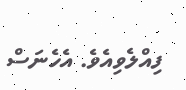ފިއްލެވިއެވެ. އެހެނަސް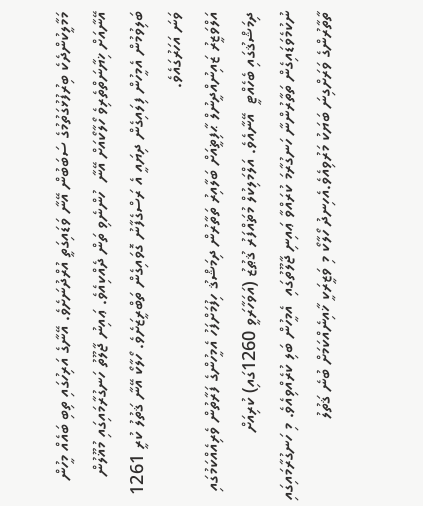މަމާލީކުންދެކެ ބިރުފުޅުގަތުމުގެ ސަބަބުން އޭނާ ވަޑައިގަތީ އުރްދުނަށެވެ. އޭނާގެ އަރިހުގައި ތިބި ބައެއް މީހުން އޭނާއަށް ޚިޔާނަތްތެރިވެ ހޯލާކޯއަށް އޭނާ  ހުންނެވި ތަން ދެއްކިއެވެ. ޢައިނު ޖާލޫތު ހަނގުރާމައިގައި މުޣޫލުން ބަލިވުމުން އެމީހުން ފިލައިގެން ދިޔައީ އެ ރަސްގެފާނު ގޮވައިގެން ތަބްރީޒަށެވެ. ހޯލާކޯ އޭނާ ޤަތުލު ކުރީ 1261 ވަނަ އަހަރުގައެވެ.
އަލްވަޒީރު ޒައިނުއްދީނުލް ޙާފިޡީއަށް ބަލާއިރު ތަތާރުން ދިމަޝްޤު ހިފުމަށްފަހު އެމީހުންގެ ފަރާތުން ވެރިއެއްކަމުގައި ދިމަޝްޤުގައި ބެހެއްޓީ  އޭނާއެވެ. އަލްމަލިކުލް މުޡައްފަރު ޤުޠުޒު (އަވަހާރަވީ 1260ގައި) ކުރިއަށް ނުކުމެވަޑައިގެން ތަތާރުންނާ ހަނގުރާމަ ކުރައްވާ ޢައިނި ޖާލޫތުގައި  އެމީހުން ބަލި ކުރެއްވިއެވެ. މި ހަނގުރާމައިގައި ތާތާރުންގެ ވަރަށްގިނަ ބަޔަކު މަރުވިއެވެ.އެހިނދު ހޯލާކޯ މި ވަޒީރަކީ ޚާއިނެއްކަމަށް ބުނެ ޤަތުލު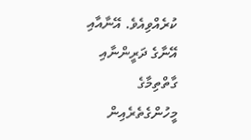ކުރެއްވިއެވެ. އޭނާއާއި އޭނާގެ ދަރީންނާއި ގާތްތިމާގެ މީހުންގެތެރެއިން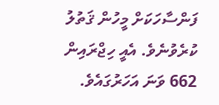ފަންސާހަކަށް މީހުން ޤަތުލު ކުރެވުނެވެ. އެއީ ހިޖްރައިން 662 ވަނަ އަހަރުގައެވެ.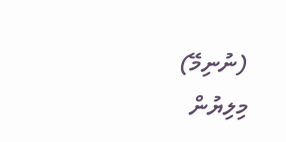(ނުނިމޭ)
މިލިޔުން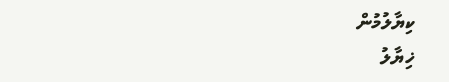ކިޔާލުމުން
ޚިޔާލު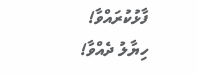ފާޅުކުރައްވާ!
ހިޔާލު ދެއްވާ!